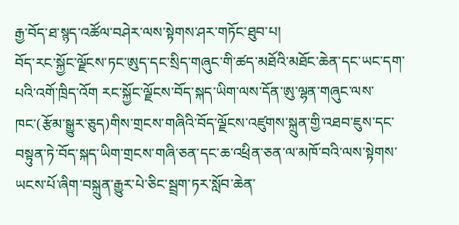རྒྱ་བོད་ཐ་སྙད་འཚོལ་བཤེར་ལས་སྟེགས་ཤར་གཏོང་ཐུབ་པ།
བོད་རང་སྐྱོང་ལྗོངས་ཏང་ཨུད་དང་སྲིད་གཞུང་གི་ཚད་མཐོའི་མཐོང་ཆེན་དང་ཡང་དག་པའི་འགོ་ཁྲིད་འོག རང་སྐྱོང་ལྗོངས་བོད་སྐད་ཡིག་ལས་དོན་ཨུ་ལྷན་གཞུང་ལས་ཁང་(རྩོམ་སྒྱུར་ཅུད)གིས་གྲངས་གཞིའི་བོད་ལྗོངས་འཛུགས་སྐྲུན་གྱི་འཐབ་ཇུས་དང་བསྟུན་ཏེ་བོད་སྐད་ཡིག་གྲངས་གཞི་ཅན་དང་ཆ་འཕྲིན་ཅན་ལ་མཁོ་བའི་ལས་སྟེགས་ཡངས་པོ་ཞིག་བསྐྲུན་རྒྱུར་པེ་ཅིང་སྦྲག་ཏར་སློབ་ཆེན་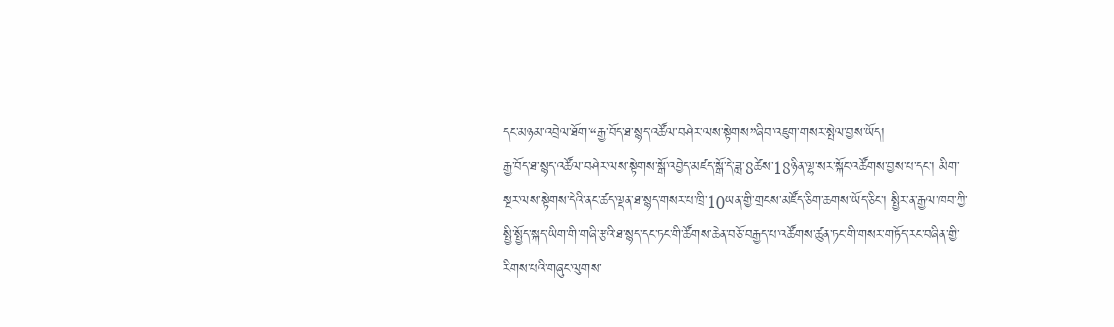དང་མཉམ་འབྲེལ་ཐོག་“རྒྱ་བོད་ཐ་སྙད་འཚོལ་བཤེར་ལས་སྟེགས”ཞིབ་འཇུག་གསར་སྤེལ་བྱས་ཡོད།
རྒྱ་བོད་ཐ་སྙད་འཚོལ་བཤེར་ལས་སྟེགས་སྒོ་འབྱེད་མཛད་སྒོ་དེ་ཟླ་8ཚེས་18ཉིན་ལྷ་སར་སྐོང་འཚོགས་བྱས་པ་དང་། མིག་སྔར་ལས་སྟེགས་དེའི་ནང་ཚད་ལྡན་ཐ་སྙད་གསར་པ་ཁྲི་10ཡན་གྱི་གྲངས་མཛོད་ཅིག་ཆགས་ཡོད་ཅིང་། སྤྱིར་ན་རྒྱལ་ཁབ་ཀྱི་སྤྱི་སྤྱོད་སྐད་ཡིག་གི་གཞི་རྩའི་ཐ་སྙད་དང་ཏང་གི་ཚོགས་ཆེན་བཅོ་བརྒྱད་པ་འཚོགས་ཚུན་ཏང་གི་གསར་གཏོད་རང་བཞིན་གྱི་རིགས་པའི་གཞུང་ལུགས་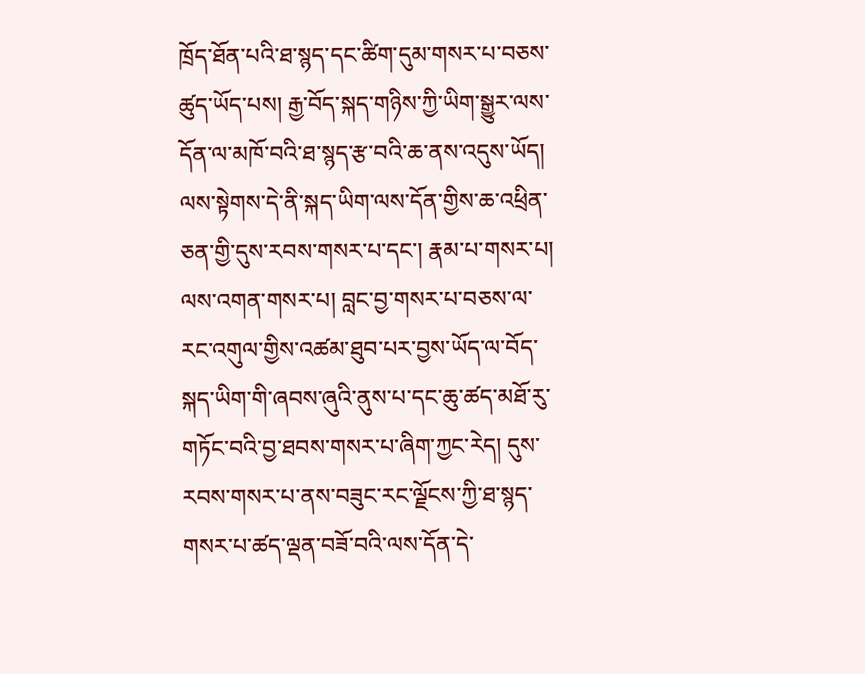ཁྲོད་ཐོན་པའི་ཐ་སྙད་དང་ཚིག་དུམ་གསར་པ་བཅས་ཚུད་ཡོད་པས། རྒྱ་བོད་སྐད་གཉིས་ཀྱི་ཡིག་སྒྱུར་ལས་དོན་ལ་མཁོ་བའི་ཐ་སྙད་རྩ་བའི་ཆ་ནས་འདུས་ཡོད།
ལས་སྟེགས་དེ་ནི་སྐད་ཡིག་ལས་དོན་གྱིས་ཆ་འཕྲིན་ཅན་གྱི་དུས་རབས་གསར་པ་དང་། རྣམ་པ་གསར་པ། ལས་འགན་གསར་པ། བླང་བྱ་གསར་པ་བཅས་ལ་རང་འགུལ་གྱིས་འཚམ་ཐུབ་པར་བྱས་ཡོད་ལ་བོད་སྐད་ཡིག་གི་ཞབས་ཞུའི་ནུས་པ་དང་ཆུ་ཚད་མཐོ་རུ་གཏོང་བའི་བྱ་ཐབས་གསར་པ་ཞིག་ཀྱང་རེད། དུས་རབས་གསར་པ་ནས་བཟུང་རང་ལྗོངས་ཀྱི་ཐ་སྙད་གསར་པ་ཚད་ལྡན་བཟོ་བའི་ལས་དོན་དེ་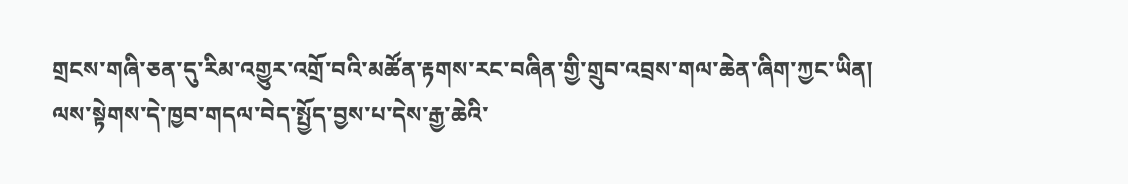གྲངས་གཞི་ཅན་དུ་རིམ་འགྱུར་འགྲོ་བའི་མཚོན་རྟགས་རང་བཞིན་གྱི་གྲུབ་འབྲས་གལ་ཆེན་ཞིག་ཀྱང་ཡིན།
ལས་སྟེགས་དེ་ཁྱབ་གདལ་བེད་སྤྱོད་བྱས་པ་དེས་རྒྱ་ཆེའི་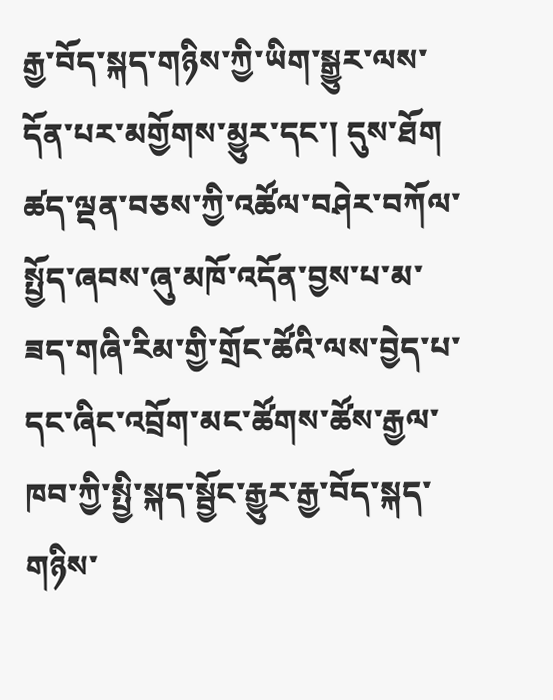རྒྱ་བོད་སྐད་གཉིས་ཀྱི་ཡིག་སྒྱུར་ལས་དོན་པར་མགྱོགས་མྱུར་དང་། དུས་ཐོག ཚད་ལྡན་བཅས་ཀྱི་འཚོལ་བཤེར་བཀོལ་སྤྱོད་ཞབས་ཞུ་མཁོ་འདོན་བྱས་པ་མ་ཟད་གཞི་རིམ་གྱི་གྲོང་ཚོའི་ལས་བྱེད་པ་དང་ཞིང་འབྲོག་མང་ཚོགས་ཚོས་རྒྱལ་ཁབ་ཀྱི་སྤྱི་སྐད་སྦྱོང་རྒྱུར་རྒྱ་བོད་སྐད་གཉིས་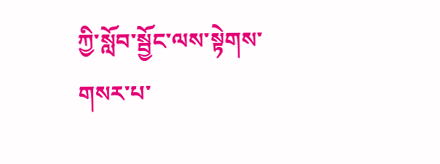ཀྱི་སློབ་སྦྱོང་ལས་སྟེགས་གསར་པ་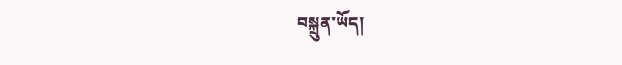བསྐྲུན་ཡོད།